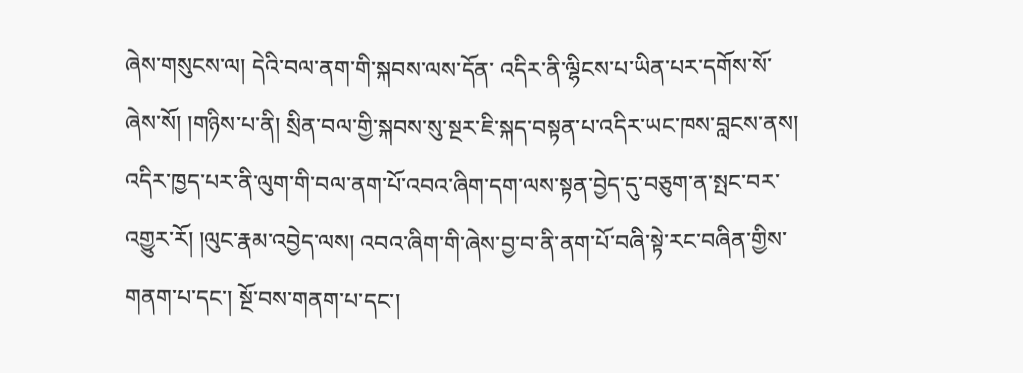ཞེས་གསུངས་ལ། དེའི་བལ་ནག་གི་སྐབས་ལས་དོན་ འདིར་ནི་ལྷིངས་པ་ཡིན་པར་དགོས་སོ་ཞེས་སོ། །གཉིས་པ་ནི། སྲིན་བལ་གྱི་སྐབས་སུ་སྔར་ཇི་སྐད་བསྟན་པ་འདིར་ཡང་ཁས་བླངས་ནས། འདིར་ཁྱད་པར་ནི་ལུག་གི་བལ་ནག་པོ་འབའ་ཞིག་དག་ལས་སྟན་བྱེད་དུ་བཅུག་ན་སྤང་བར་འགྱུར་རོ། །ལུང་རྣམ་འབྱེད་ལས། འབའ་ཞིག་གི་ཞེས་བྱ་བ་ནི་ནག་པོ་བཞི་སྟེ་རང་བཞིན་གྱིས་གནག་པ་དང་། སྔོ་བས་གནག་པ་དང་།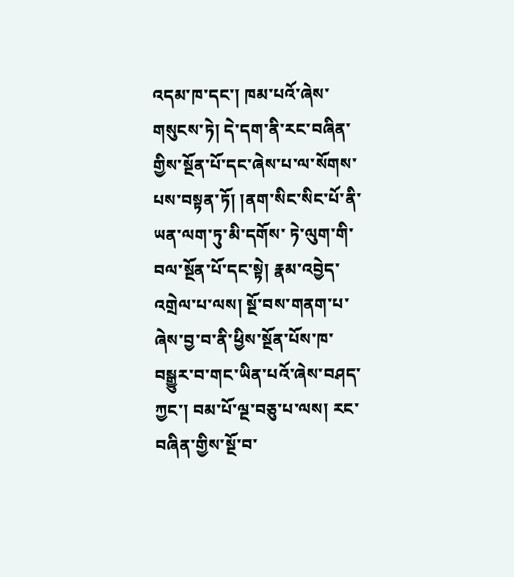འདམ་ཁ་དང་། ཁམ་པའོ་ཞེས་གསུངས་ཏེ། དེ་དག་ནི་རང་བཞིན་གྱིས་སྔོན་པོ་དང་ཞེས་པ་ལ་སོགས་པས་བསྟན་ཏོ། །ནག་སིང་སིང་པོ་ནི་ཡན་ལག་ཏུ་མི་དགོས་ ཏེ་ལུག་གི་བལ་སྔོན་པོ་དང་སྟེ། རྣམ་འབྱེད་འགྲེལ་པ་ལས། སྔོ་བས་གནག་པ་ཞེས་བྱ་བ་ནི་ཕྱིས་སྔོན་པོས་ཁ་བསྒྱུར་བ་གང་ཡིན་པའོ་ཞེས་བཤད་ཀྱང་། བམ་པོ་ལྔ་བཅུ་པ་ལས། རང་བཞིན་གྱིས་སྔོ་བ་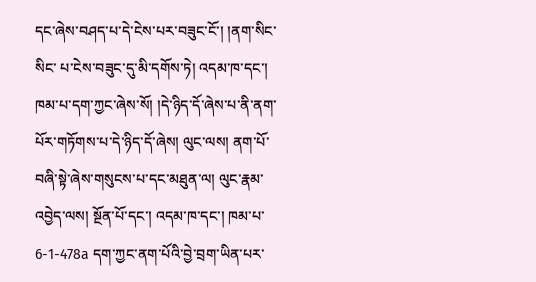དང་ཞེས་བཤད་པ་དེ་ངེས་པར་བཟུང་ངོ་། །ནག་སིང་སིང་ པ་ངེས་བཟུང་དུ་མི་དགོས་ཏེ། འདམ་ཁ་དང་། ཁམ་པ་དག་ཀྱང་ཞེས་སོ། །དེ་ཉིད་དོ་ཞེས་པ་ནི་ནག་པོར་གཏོགས་པ་དེ་ཉིད་དོ་ཞེས། ལུང་ལས། ནག་པོ་བཞི་སྟེ་ཞེས་གསུངས་པ་དང་མཐུན་ལ། ལུང་རྣམ་འབྱེད་ལས། སྔོན་པོ་དང་། འདམ་ཁ་དང་། ཁམ་པ་ 6-1-478a དག་ཀྱང་ནག་པོའི་བྱེ་བྲག་ཡིན་པར་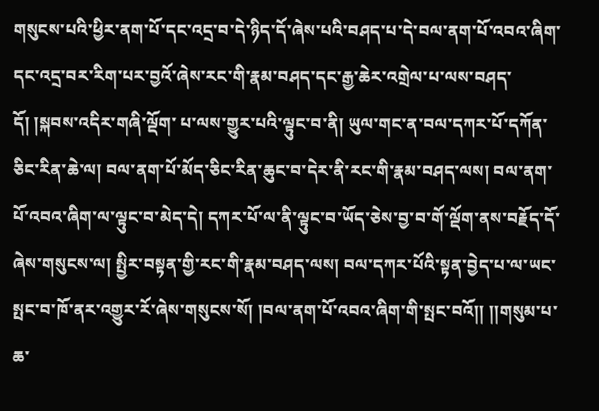གསུངས་པའི་ཕྱིར་ནག་པོ་དང་འདྲ་བ་དེ་ཉིད་དོ་ཞེས་པའི་བཤད་པ་དེ་བལ་ནག་པོ་འབའ་ཞིག་དང་འདྲ་བར་རིག་པར་བྱའོ་ཞེས་རང་གི་རྣམ་བཤད་དང་རྒྱ་ཆེར་འགྲེལ་པ་ལས་བཤད་དོ། །སྐབས་འདིར་གཞི་ལྡོག་ པ་ལས་གྱུར་པའི་ལྟུང་བ་ནི། ཡུལ་གང་ན་བལ་དཀར་པོ་དཀོན་ཅིང་རིན་ཆེ་ལ། བལ་ནག་པོ་མོད་ཅིང་རིན་ཆུང་བ་དེར་ནི་རང་གི་རྣམ་བཤད་ལས། བལ་ནག་པོ་འབའ་ཞིག་ལ་ལྟུང་བ་མེད་དེ། དཀར་པོ་ལ་ནི་ལྟུང་བ་ཡོད་ཅེས་བྱ་བ་གོ་ལྡོག་ནས་བརྗོད་དོ་ཞེས་གསུངས་ལ། སྤྱིར་བསྟན་གྱི་རང་གི་རྣམ་བཤད་ལས། བལ་དཀར་པོའི་སྟན་བྱེད་པ་ལ་ཡང་སྤང་བ་ཁོ་ནར་འགྱུར་རོ་ཞེས་གསུངས་སོ། །བལ་ནག་པོ་འབའ་ཞིག་གི་སྤང་བའོ།། །།གསུམ་པ་ཆ་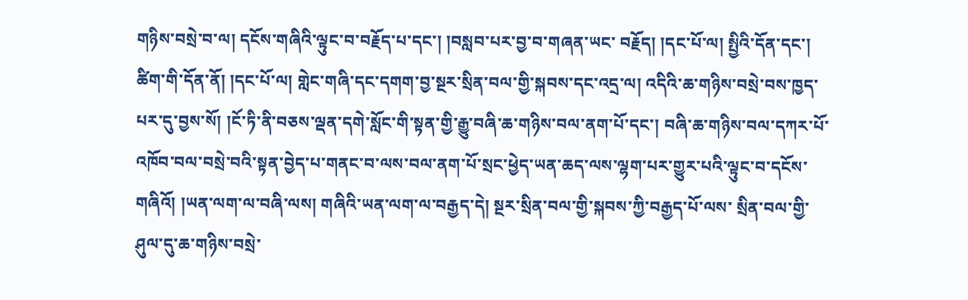གཉིས་བསྲེ་བ་ལ། དངོས་གཞིའི་ལྟུང་བ་བརྗོད་པ་དང་། །བསླབ་པར་བྱ་བ་གཞན་ཡང་ བརྗོད། །དང་པོ་ལ། སྤྱིའི་དོན་དང་། ཚིག་གི་དོན་ནོ། །དང་པོ་ལ། གླེང་གཞི་དང་དགག་བྱ་སྔར་སྲིན་བལ་གྱི་སྐབས་དང་འདྲ་ལ། འདིའི་ཆ་གཉིས་བསྲེ་བས་ཁྱད་པར་དུ་བྱས་སོ། །ངོ་ཏི་ནི་བཅས་ལྡན་དགེ་སློང་གི་སྟན་གྱི་རྒྱུ་བཞི་ཆ་གཉིས་བལ་ནག་པོ་དང་། བཞི་ཆ་གཉིས་བལ་དཀར་པོ་འཁོབ་བལ་བསྲེ་བའི་སྟན་བྱེད་པ་གནང་བ་ལས་བལ་ནག་པོ་སྲང་ཕྱེད་ཡན་ཆད་ལས་ལྷག་པར་གྱུར་པའི་ལྟུང་བ་དངོས་གཞིའོ། །ཡན་ལག་ལ་བཞི་ལས། གཞིའི་ཡན་ལག་ལ་བརྒྱད་དེ། སྔར་སྲིན་བལ་གྱི་སྐབས་ཀྱི་བརྒྱད་པོ་ལས་ སྲིན་བལ་གྱི་ཤུལ་དུ་ཆ་གཉིས་བསྲེ་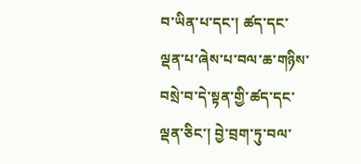བ་ཡིན་པ་དང་། ཚད་དང་ལྡན་པ་ཞེས་པ་བལ་ཆ་གཉིས་བསྲེ་བ་དེ་སྟན་གྱི་ཚད་དང་ལྡན་ཅིང་། བྱེ་བྲག་ཏུ་བལ་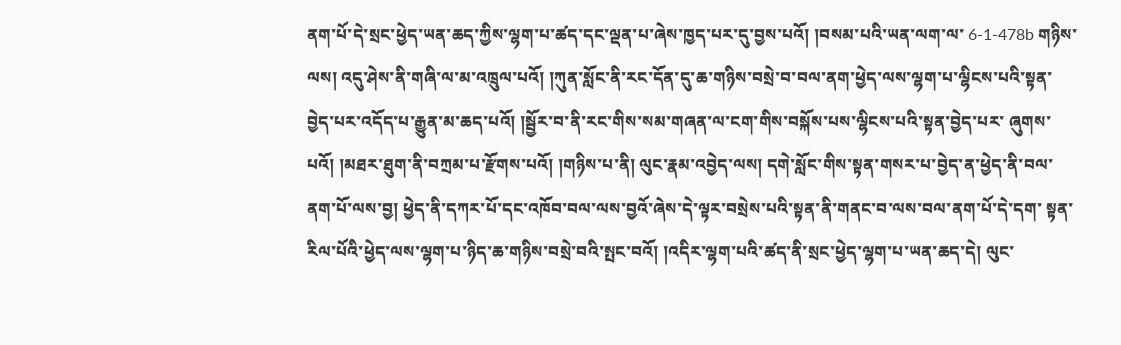ནག་པོ་དེ་སྲང་ཕྱེད་ཡན་ཆད་ཀྱིས་ལྷག་པ་ཚད་དང་ལྡན་པ་ཞེས་ཁྱད་པར་དུ་བྱས་པའོ། །བསམ་པའི་ཡན་ལག་ལ་ 6-1-478b གཉིས་ལས། འདུ་ཤེས་ནི་གཞི་ལ་མ་འཁྲུལ་པའོ། །ཀུན་སློང་ནི་རང་དོན་དུ་ཆ་གཉིས་བསྲེ་བ་བལ་ནག་ཕྱེད་ལས་ལྷག་པ་ལྷིངས་པའི་སྟན་བྱེད་པར་འདོད་པ་རྒྱུན་མ་ཆད་པའོ། །སྦྱོར་བ་ནི་རང་གིས་སམ་གཞན་ལ་ངག་གིས་བསྐོས་པས་ལྷིངས་པའི་སྟན་བྱེད་པར་ ཞུགས་པའོ། །མཐར་ཐུག་ནི་བཀྲམ་པ་རྫོགས་པའོ། །གཉིས་པ་ནི། ལུང་རྣམ་འབྱེད་ལས། དགེ་སློང་གིས་སྟན་གསར་པ་བྱེད་ན་ཕྱེད་ནི་བལ་ནག་པོ་ལས་བྱ། ཕྱེད་ནི་དཀར་པོ་དང་འཁོབ་བལ་ལས་བྱའོ་ཞེས་དེ་ལྟར་བསྲེས་པའི་སྟན་ནི་གནང་བ་ལས་བལ་ནག་པོ་དེ་དག་ སྟན་རིལ་པོའི་ཕྱེད་ལས་ལྷག་པ་ཉིད་ཆ་གཉིས་བསྲེ་བའི་སྤང་བའོ། །འདིར་ལྷག་པའི་ཚད་ནི་སྲང་ཕྱེད་ལྷག་པ་ཡན་ཆད་དེ། ལུང་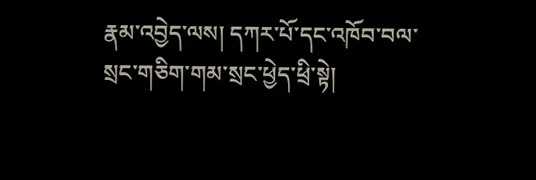རྣམ་འབྱེད་ལས། དཀར་པོ་དང་འཁོབ་བལ་སྲང་གཅིག་གམ་སྲང་ཕྱེད་ཕྲི་སྟེ།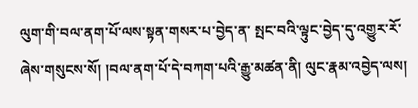ལུག་གི་བལ་ནག་པོ་ལས་སྟན་གསར་པ་བྱེད་ན་ སྤང་བའི་ལྟུང་བྱེད་དུ་འགྱུར་རོ་ཞེས་གསུངས་སོ། །བལ་ནག་པོ་དེ་བཀག་པའི་རྒྱུ་མཚན་ནི། ལུང་རྣམ་འབྱེད་ལས།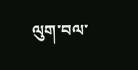ལུག་བལ་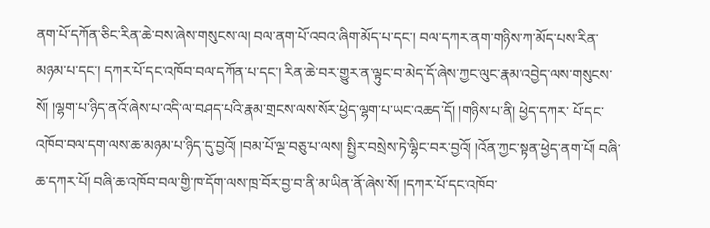ནག་པོ་དཀོན་ཅིང་རིན་ཆེ་བས་ཞེས་གསུངས་ལ། བལ་ནག་པོ་འབའ་ཞིག་མོད་པ་དང་། བལ་དཀར་ནག་གཉིས་ཀ་མོད་པས་རིན་ མཉམ་པ་དང་། དཀར་པོ་དང་འཁོབ་བལ་དཀོན་པ་དང་། རིན་ཆེ་བར་གྱུར་ན་ལྟུང་བ་མེད་དོ་ཞེས་ཀྱང་ལུང་རྣམ་འབྱེད་ལས་གསུངས་སོ། །ལྷག་པ་ཉིད་ནའོ་ཞེས་པ་འདི་ལ་བཤད་པའི་རྣམ་གྲངས་ལས་སོར་ཕྱེད་ལྷག་པ་ཡང་འཆད་དོ། །གཉིས་པ་ནི། ཕྱེད་དཀར་ པོ་དང་འཁོབ་བལ་དག་ལས་ཆ་མཉམ་པ་ཉིད་དུ་བྱའོ། །བམ་པོ་ལྔ་བཅུ་པ་ལས། སྤྱིར་བསྲེས་ཏེ་ལྷིང་བར་བྱའོ། །འོན་ཀྱང་སྟན་ཕྱེད་ནག་པོ། བཞི་ཆ་དཀར་པོ། བཞི་ཆ་འཁོབ་བལ་གྱི་ཁ་དོག་ལས་ཁྲ་བོར་བྱ་བ་ནི་མ་ཡིན་ནོ་ཞེས་སོ། །དཀར་པོ་དང་འཁོབ་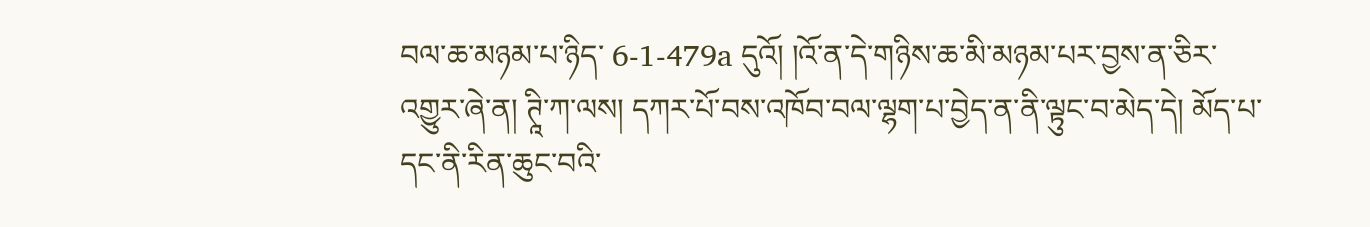བལ་ཆ་མཉམ་པ་ཉིད་ 6-1-479a དུའོ། །འོ་ན་དེ་གཉིས་ཆ་མི་མཉམ་པར་བྱས་ན་ཅིར་འགྱུར་ཞེ་ན། ཊཱི་ཀ་ལས། དཀར་པོ་བས་འཁོབ་བལ་ལྷག་པ་བྱེད་ན་ནི་ལྟུང་བ་མེད་དེ། མོད་པ་དང་ནི་རིན་ཆུང་བའི་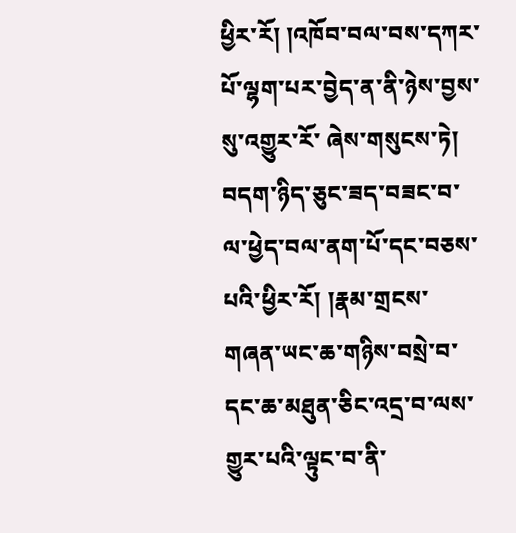ཕྱིར་རོ། །འཁོབ་བལ་བས་དཀར་པོ་ལྷག་པར་བྱེད་ན་ནི་ཉེས་བྱས་སུ་འགྱུར་རོ་ ཞེས་གསུངས་ཏེ། བདག་ཉིད་ཅུང་ཟད་བཟང་བ་ལ་ཕྱེད་བལ་ནག་པོ་དང་བཅས་པའི་ཕྱིར་རོ། །རྣམ་གྲངས་གཞན་ཡང་ཆ་གཉིས་བསྲེ་བ་དང་ཆ་མཐུན་ཅིང་འདྲ་བ་ལས་གྱུར་པའི་ལྟུང་བ་ནི་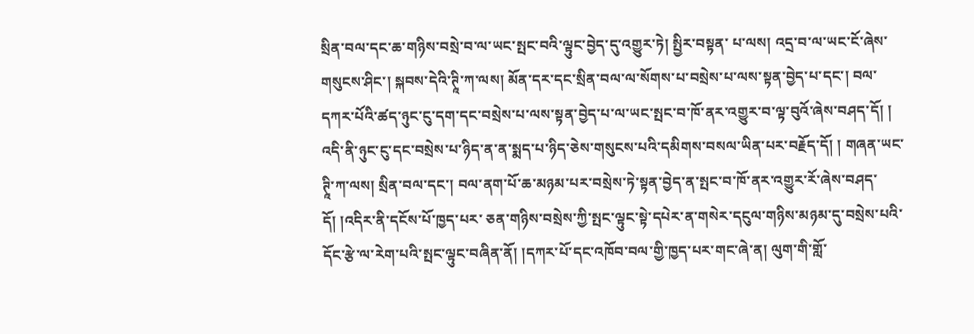སྲིན་བལ་དང་ཆ་གཉིས་བསྲེ་བ་ལ་ཡང་སྤང་བའི་ལྟུང་བྱེད་དུ་འགྱུར་ཏེ། སྤྱིར་བསྟན་ པ་ལས། འདྲ་བ་ལ་ཡང་ངོ་ཞེས་གསུངས་ཤིང་། སྐབས་དེའི་ཊཱི་ཀ་ལས། མོན་དར་དང་སྲིན་བལ་ལ་སོགས་པ་བསྲེས་པ་ལས་སྟན་བྱེད་པ་དང་། བལ་དཀར་པོའི་ཚད་ཉུང་ངུ་དག་དང་བསྲེས་པ་ལས་སྟན་བྱེད་པ་ལ་ཡང་སྤང་བ་ཁོ་ནར་འགྱུར་བ་ལྟ་བུའོ་ཞེས་བཤད་དོ། ། འདི་ནི་ཉུང་ངུ་དང་བསྲེས་པ་ཉིད་ན་ན་སྨད་པ་ཉིད་ཅེས་གསུངས་པའི་དམིགས་བསལ་ཡིན་པར་བརྗོད་དོ། ། གཞན་ཡང་ཊཱི་ཀ་ལས། སྲིན་བལ་དང་། བལ་ནག་པོ་ཆ་མཉམ་པར་བསྲེས་ཏེ་སྟན་བྱེད་ན་སྤང་བ་ཁོ་ནར་འགྱུར་རོ་ཞེས་བཤད་དོ། །འདིར་ནི་དངོས་པོ་ཁྱད་པར་ ཅན་གཉིས་བསྲེས་ཀྱི་སྤང་ལྟུང་སྟེ་དཔེར་ན་གསེར་དངུལ་གཉིས་མཉམ་དུ་བསྲེས་པའི་དོང་རྩེ་ལ་རེག་པའི་སྤང་ལྟུང་བཞིན་ནོ། །དཀར་པོ་དང་འཁོབ་བལ་གྱི་ཁྱད་པར་གང་ཞེ་ན། ལུག་གི་གློ་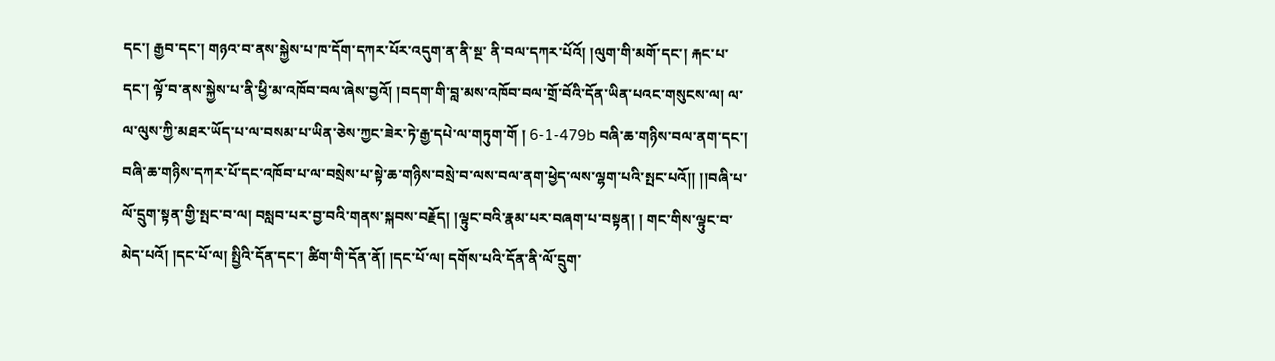དང་། རྒྱབ་དང་། གཉའ་བ་ནས་སྐྱེས་པ་ཁ་དོག་དཀར་པོར་འདུག་ན་ནི་སྔ་ ནི་བལ་དཀར་པོའོ། །ལུག་གི་མགོ་དང་། རྐང་པ་དང་། ལྟོ་བ་ནས་སྐྱེས་པ་ནི་ཕྱི་མ་འཁོབ་བལ་ཞེས་བྱའོ། །བདག་གི་བླ་མས་འཁོབ་བལ་གྲོ་བོའི་དོན་ཡིན་པའང་གསུངས་ལ། ལ་ལ་ལུས་ཀྱི་མཐར་ཡོད་པ་ལ་བསམ་པ་ཡིན་ཅེས་ཀྱང་ཟེར་ཏེ་རྒྱ་དཔེ་ལ་གཏུག་གོ ། 6-1-479b བཞི་ཆ་གཉིས་བལ་ནག་དང་། བཞི་ཆ་གཉིས་དཀར་པོ་དང་འཁོབ་པ་ལ་བསྲེས་པ་སྟེ་ཆ་གཉིས་བསྲེ་བ་ལས་བལ་ནག་ཕྱེད་ལས་ལྷག་པའི་སྤང་པའོ།། །།བཞི་པ་ལོ་དྲུག་སྟན་གྱི་སྤང་བ་ལ། བསླབ་པར་བྱ་བའི་གནས་སྐབས་བརྗོད། །ལྟུང་བའི་རྣམ་པར་བཞག་པ་བསྟན། ། གང་གིས་ལྟུང་བ་མེད་པའོ། །དང་པོ་ལ། སྤྱིའི་དོན་དང་། ཚིག་གི་དོན་ནོ། །དང་པོ་ལ། དགོས་པའི་དོན་ནི་ལོ་དྲུག་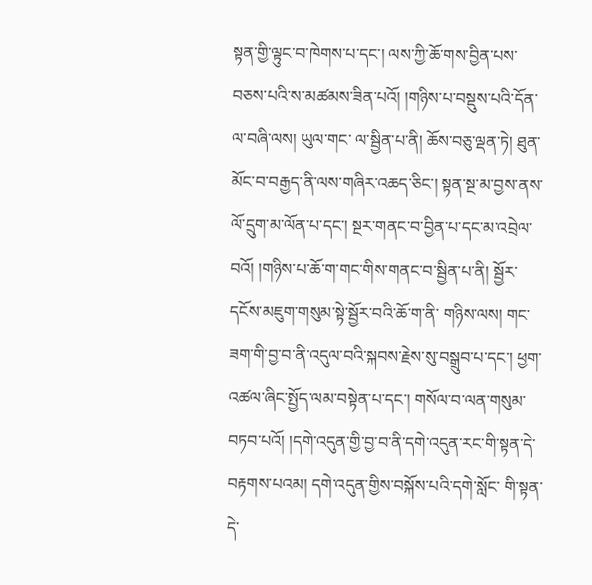སྟན་གྱི་ལྟུང་བ་ཁེགས་པ་དང་། ལས་ཀྱི་ཆོ་གས་བྱིན་པས་བཅས་པའི་ས་མཚམས་ཟིན་པའོ། །གཉིས་པ་བསྡུས་པའི་དོན་ལ་བཞི་ལས། ཡུལ་གང་ ལ་སྦྱིན་པ་ནི། ཆོས་བཅུ་ལྡན་ཏེ། ཐུན་མོང་བ་བརྒྱད་ནི་ལས་གཞིར་འཆད་ཅིང་། སྟན་སྔ་མ་བྱས་ནས་ལོ་དྲུག་མ་ལོན་པ་དང་། སྔར་གནང་བ་བྱིན་པ་དང་མ་འབྲེལ་བའོ། །གཉིས་པ་ཆོ་ག་གང་གིས་གནང་བ་སྦྱིན་པ་ནི། སྦྱོར་དངོས་མཇུག་གསུམ་སྟེ་སྦྱོར་བའི་ཆོ་ག་ནི་ གཉིས་ལས། གང་ཟག་གི་བྱ་བ་ནི་འདུལ་བའི་སྐབས་རྗེས་སུ་བསྒྲུབ་པ་དང་། ཕྱག་འཚལ་ཞིང་སྤྱོད་ལམ་བསྟེན་པ་དང་། གསོལ་བ་ལན་གསུམ་བཏབ་པའོ། །དགེ་འདུན་གྱི་བྱ་བ་ནི་དགེ་འདུན་རང་གི་སྟན་དེ་བརྟགས་པའམ། དགེ་འདུན་གྱིས་བསྐོས་པའི་དགེ་སློང་ གི་སྟན་དེ་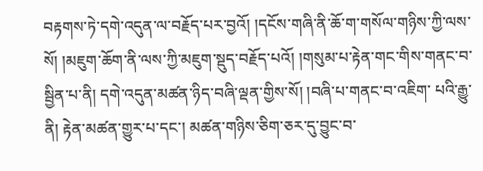བརྟགས་ཏེ་དགེ་འདུན་ལ་བརྗོད་པར་བྱའོ། །དངོས་གཞི་ནི་ཆོ་ག་གསོལ་གཉིས་ཀྱི་ལས་སོ། །མཇུག་ཆོག་ནི་ལས་ཀྱི་མཇུག་སྡུད་བརྗོད་པའོ། །གསུམ་པ་རྟེན་གང་གིས་གནང་བ་སྦྱིན་པ་ནི། དགེ་འདུན་མཚན་ཉིད་བཞི་ལྡན་གྱིས་སོ། །བཞི་པ་གནང་བ་འཇིག་ པའི་རྒྱུ་ནི། རྟེན་མཚན་གྱུར་པ་དང་། མཚན་གཉིས་ཅིག་ཅར་དུ་བྱུང་བ་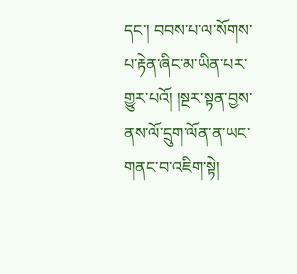དང་། བབས་པ་ལ་སོགས་པ་རྟེན་ཞིང་མ་ཡིན་པར་གྱུར་པའོ། །སྔར་སྟན་བྱས་ནས་ལོ་དྲུག་ལོན་ན་ཡང་གནང་བ་འཇིག་སྟེ།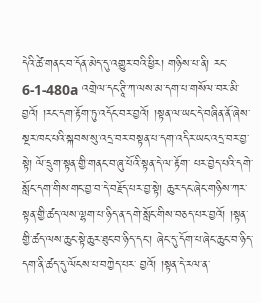དེའི་ཚེ་གནང་བ་དོན་མེད་དུ་འགྱུར་བའི་ཕྱིར། གཉིས་པ་ནི། རང་ 6-1-480a འགྲེལ་དང་ཊཱི་ཀ་ལས་མ་དག་པ་གསོལ་བར་མི་བྱའོ། །རང་དག་རྟོག་ཏུ་འདོང་བར་བྱའོ། །སྟན་ལ་ཡང་དེ་བཞིན་ནོ་ཞེས་སྔར་ཁང་པའི་སྐབས་སུ་འདྲ་བར་བསྟན་པ་དག་འདིར་ཡང་འདྲ་བར་བྱ་སྟེ། ལོ་དྲུག་སྟན་གྱི་གནང་བ་ཞུ་པོའི་སྟན་དེ་ལ་རྟོག་ པར་བྱེད་པའི་དགེ་སློང་དག་གིས་གང་བྱ་བ་དེ་བརྗོད་པར་བྱ་སྟེ། ཆུར་དང་ཞེང་གཉིས་ཀར་སྟན་གྱི་ཚད་ལས་ལྷག་པ་ཉིད་ན་དགེ་སློང་གིས་བཅད་པར་བྱའོ། །སྟན་གྱི་ཚད་ལས་ཆུང་སྟེ་ཆུར་ཐུང་བ་ཉིད་དང་། ཞེང་དུ་དོག་པ་ཞེང་ཆུང་བ་ཉིད་དག་ནི་ཚད་དུ་ལོངས་པ་བཀྱེད་པར་ བྱའོ། །སྟན་དེ་རལ་ན་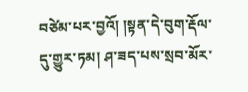བཙེམ་པར་བྱའོ། །སྟན་དེ་བུག་རྡོལ་དུ་གྱུར་ཏམ། ཤ་ཟད་པས་སྲབ་མོར་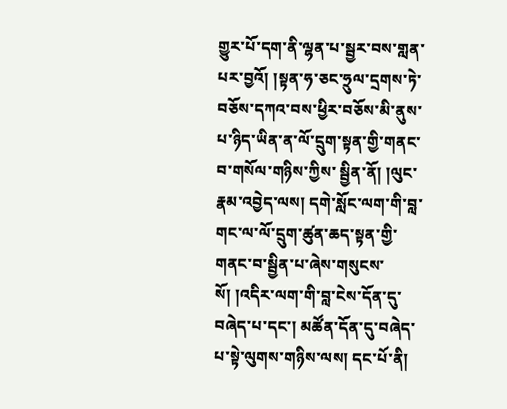གྱུར་པོ་དག་ནི་ལྷན་པ་སྦྱར་བས་གླན་པར་བྱའོ། །སྟན་ཧ་ཅང་ཧྲུལ་དྲགས་ཏེ་བཅོས་དཀའ་བས་ཕྱིར་བཅོས་མི་ནུས་པ་ཉིད་ཡིན་ན་ལོ་དྲུག་སྟན་གྱི་གནང་བ་གསོལ་གཉིས་ཀྱིས་ སྦྱིན་ནོ། །ལུང་རྣམ་འབྱེད་ལས། དགེ་སློང་ལག་གི་བླ་གང་ལ་ལོ་དྲུག་ཚུན་ཆད་སྟན་གྱི་གནང་བ་སྦྱིན་པ་ཞེས་གསུངས་སོ། །འདིར་ལག་གི་བླ་ངེས་དོན་དུ་བཞེད་པ་དང་། མཚོན་དོན་དུ་བཞེད་པ་སྟེ་ལུགས་གཉིས་ལས། དང་པོ་ནི།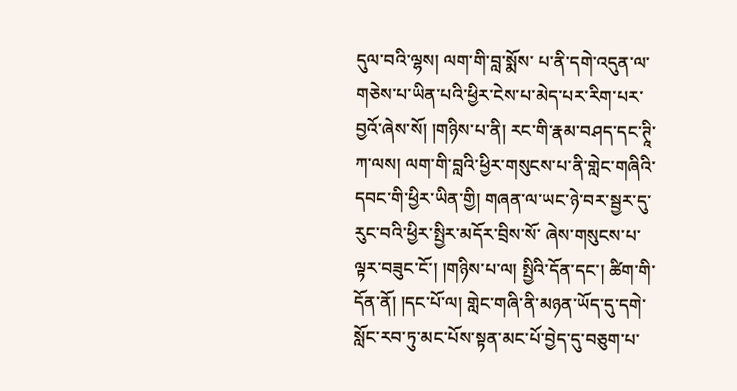དུལ་བའི་ལྷས། ལག་གི་བླ་སྨོས་ པ་ནི་དགེ་འདུན་ལ་གཅེས་པ་ཡིན་པའི་ཕྱིར་ངེས་པ་མེད་པར་རིག་པར་བྱའོ་ཞེས་སོ། །གཉིས་པ་ནི། རང་གི་རྣམ་བཤད་དང་ཊཱི་ཀ་ལས། ལག་གི་བླའི་ཕྱིར་གསུངས་པ་ནི་གླེང་གཞིའི་དབང་གི་ཕྱིར་ཡིན་གྱི། གཞན་ལ་ཡང་ཉེ་བར་སྦྱར་དུ་རུང་བའི་ཕྱིར་སྤྱིར་མདོར་བྲིས་སོ་ ཞེས་གསུངས་པ་ལྟར་བཟུང་ངོ་། །གཉིས་པ་ལ། སྤྱིའི་དོན་དང་། ཚིག་གི་དོན་ནོ། །དང་པོ་ལ། གླེང་གཞི་ནི་མཉན་ཡོད་དུ་དགེ་སློང་རབ་ཏུ་མང་པོས་སྟན་མང་པོ་བྱེད་དུ་བཅུག་པ་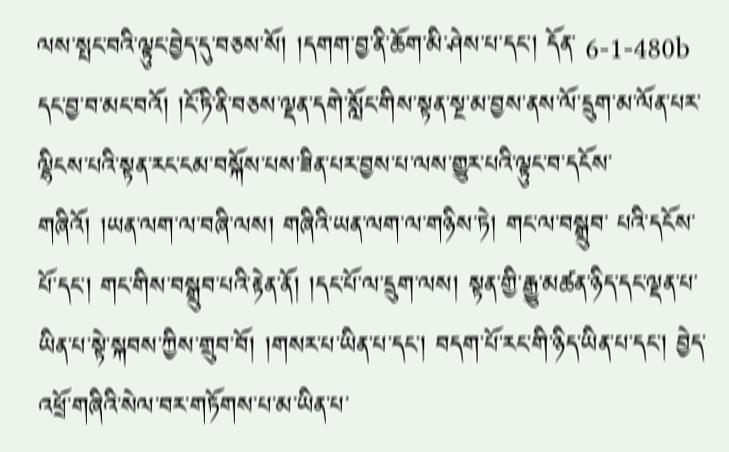ལས་སྤང་བའི་ལྟུང་བྱེད་དུ་བཅས་སོ། །དགག་བྱ་ནི་ཆོག་མི་ཤེས་པ་དང་། དོན་ 6-1-480b དང་བྱ་བ་མང་བའོ། །ངོ་ཏི་ནི་བཅས་ལྡན་དགེ་སློང་གིས་སྟན་སྔ་མ་བྱས་ནས་ལོ་དྲུག་མ་ལོན་པར་ལྷིངས་པའི་སྟན་རང་ངམ་བསྐོས་པས་ཟིན་པར་བྱས་པ་ལས་གྱུར་པའི་ལྟུང་བ་དངོས་གཞིའོ། །ཡན་ལག་ལ་བཞི་ལས། གཞིའི་ཡན་ལག་ལ་གཉིས་ཏེ། གང་ལ་བསྒྲུབ་ པའི་དངོས་པོ་དང་། གང་གིས་བསྒྲུབ་པའི་རྟེན་ནོ། །དང་པོ་ལ་དྲུག་ལས། སྟན་གྱི་རྒྱུ་མཚན་ཉིད་དང་ལྡན་པ་ཡིན་པ་སྟེ་སྐབས་ཀྱིས་གྲུབ་བོ། །གསར་པ་ཡིན་པ་དང་། བདག་པོ་རང་གི་ཉིད་ཡིན་པ་དང་། བྱེད་འཕྲོ་གཞིའི་སེལ་བར་གཏོགས་པ་མ་ཡིན་པ་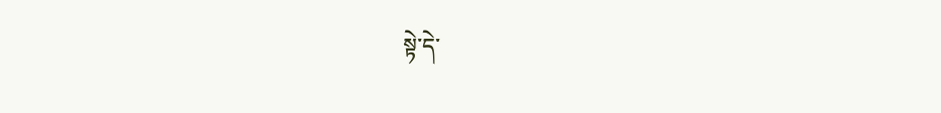སྟེ་དེ་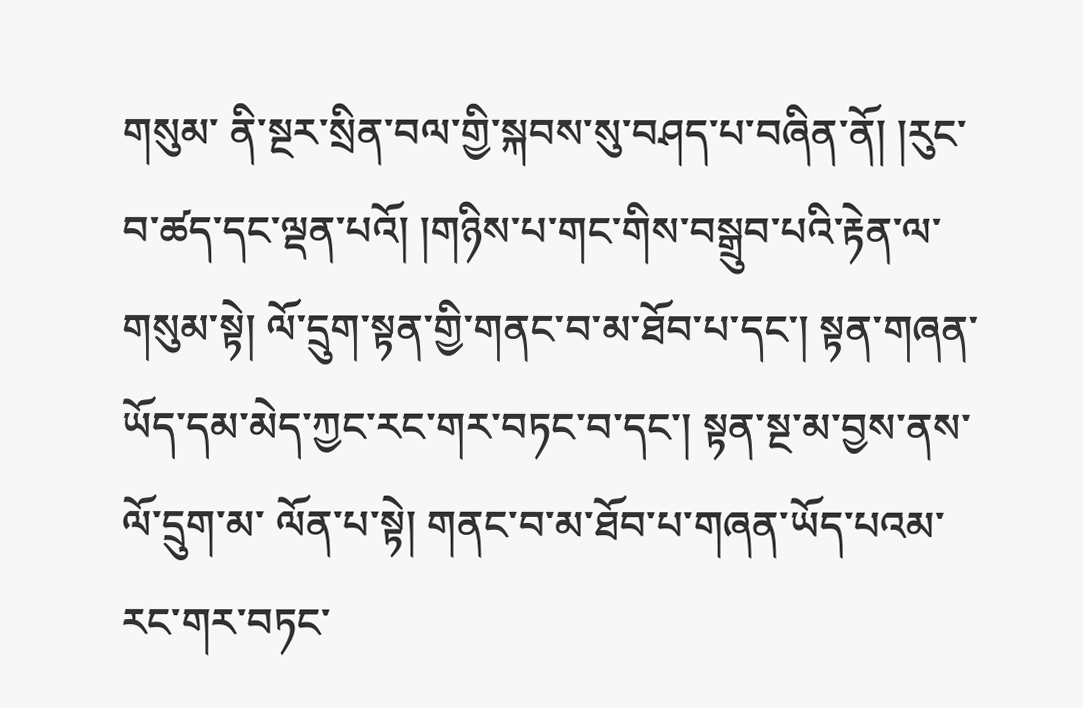གསུམ་ ནི་སྔར་སྲིན་བལ་གྱི་སྐབས་སུ་བཤད་པ་བཞིན་ནོ། །རུང་བ་ཚད་དང་ལྡན་པའོ། །གཉིས་པ་གང་གིས་བསྒྲུབ་པའི་རྟེན་ལ་གསུམ་སྟེ། ལོ་དྲུག་སྟན་གྱི་གནང་བ་མ་ཐོབ་པ་དང་། སྟན་གཞན་ཡོད་དམ་མེད་ཀྱང་རང་གར་བཏང་བ་དང་། སྟན་སྔ་མ་བྱས་ནས་ལོ་དྲུག་མ་ ལོན་པ་སྟེ། གནང་བ་མ་ཐོབ་པ་གཞན་ཡོད་པའམ་རང་གར་བཏང་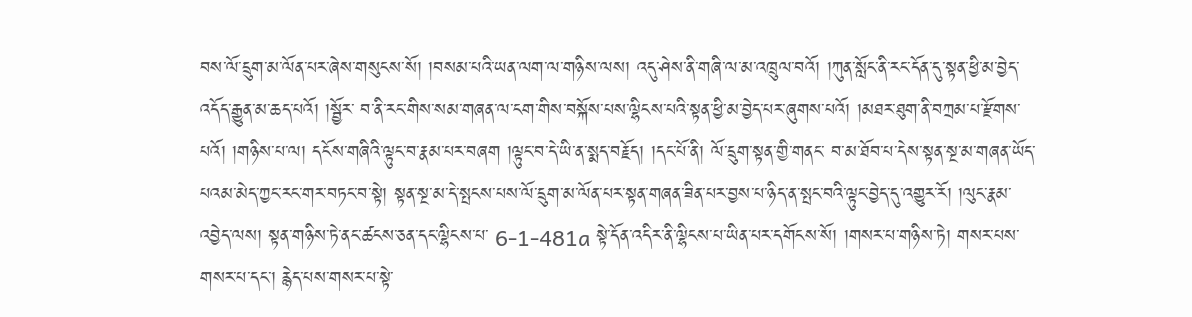བས་ལོ་དྲུག་མ་ལོན་པར་ཞེས་གསུངས་སོ། །བསམ་པའི་ཡན་ལག་ལ་གཉིས་ལས། འདུ་ཤེས་ནི་གཞི་ལ་མ་འཁྲུལ་བའོ། །ཀུན་སློང་ནི་རང་དོན་དུ་སྟན་ཕྱི་མ་བྱེད་འདོད་རྒྱུན་མ་ཆད་པའོ། །སྦྱོར་ བ་ནི་རང་གིས་སམ་གཞན་ལ་ངག་གིས་བསྐོས་པས་ལྷིངས་པའི་སྟན་ཕྱི་མ་བྱེད་པར་ཞུགས་པའོ། །མཐར་ཐུག་ནི་བཀྲམ་པ་རྫོགས་པའོ། །གཉིས་པ་ལ། དངོས་གཞིའི་ལྟུང་བ་རྣམ་པར་བཞག །ལྟུང་བ་དེ་ཡི་ན་སྨད་བརྗོད། །དང་པོ་ནི། ལོ་དྲུག་སྟན་གྱི་གནང་ བ་མ་ཐོབ་པ་དེས་སྟན་སྔ་མ་གཞན་ཡོད་པའམ་མེད་ཀྱང་རང་གར་བཏང་བ་སྟེ། སྟན་སྔ་མ་དེ་སྤངས་པས་ལོ་དྲུག་མ་ལོན་པར་སྟན་གཞན་ཟིན་པར་བྱས་པ་ཉིད་ན་སྤང་བའི་ལྟུང་བྱེད་དུ་འགྱུར་རོ། །ལུང་རྣམ་འབྱེད་ལས། སྟན་གཉིས་ཏེ་ནང་ཚངས་ཅན་དང་ལྷིངས་པ་ 6-1-481a སྟེ་དོན་འདིར་ནི་ལྷིངས་པ་ཡིན་པར་དགོངས་སོ། །གསར་པ་གཉིས་ཏེ། གསར་པས་གསར་པ་དང་། རྙེད་པས་གསར་པ་སྟེ་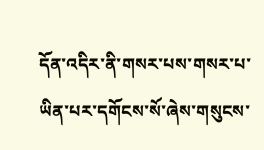དོན་འདིར་ནི་གསར་པས་གསར་པ་ཡིན་པར་དགོངས་སོ་ཞེས་གསུངས་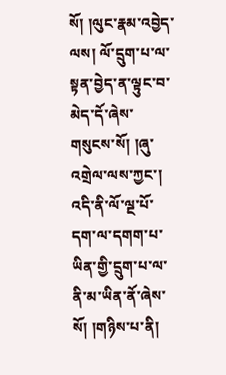སོ། །ལུང་རྣམ་འབྱེད་ལས། ལོ་དྲུག་པ་ལ་ སྟན་བྱེད་ན་ལྟུང་བ་མེད་དོ་ཞེས་གསུངས་སོ། །ཞུ་འགྲེལ་ལས་ཀྱང་། འདི་ནི་ལོ་ལྔ་པོ་དག་ལ་དགག་པ་ཡིན་གྱི་དྲུག་པ་ལ་ནི་མ་ཡིན་ནོ་ཞེས་སོ། །གཉིས་པ་ནི།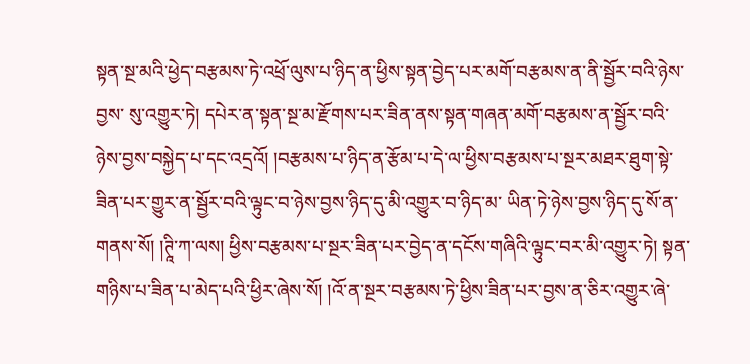སྟན་སྔ་མའི་ཕྱེད་བརྩམས་ཏེ་འཕྲོ་ལུས་པ་ཉིད་ན་ཕྱིས་སྟན་བྱེད་པར་མགོ་བརྩམས་ན་ནི་སྦྱོར་བའི་ཉེས་བྱས་ སུ་འགྱུར་ཏེ། དཔེར་ན་སྟན་སྔ་མ་རྫོགས་པར་ཟིན་ནས་སྟན་གཞན་མགོ་བརྩམས་ན་སྦྱོར་བའི་ཉེས་བྱས་བསྐྱེད་པ་དང་འདྲའོ། །བརྩམས་པ་ཉིད་ན་རྩོམ་པ་དེ་ལ་ཕྱིས་བརྩམས་པ་སྔར་མཐར་ཐུག་སྟེ་ཟིན་པར་གྱུར་ན་སྦྱོར་བའི་ལྟུང་བ་ཉེས་བྱས་ཉིད་དུ་མི་འགྱུར་བ་ཉིད་མ་ ཡིན་ཏེ་ཉེས་བྱས་ཉིད་དུ་སོ་ན་གནས་སོ། །ཊཱི་ཀ་ལས། ཕྱིས་བརྩམས་པ་སྔར་ཟིན་པར་བྱེད་ན་དངོས་གཞིའི་ལྟུང་བར་མི་འགྱུར་ཏེ། སྟན་གཉིས་པ་ཟིན་པ་མེད་པའི་ཕྱིར་ཞེས་སོ། །འོ་ན་སྔར་བརྩམས་ཏེ་ཕྱིས་ཟིན་པར་བྱས་ན་ཅིར་འགྱུར་ཞེ་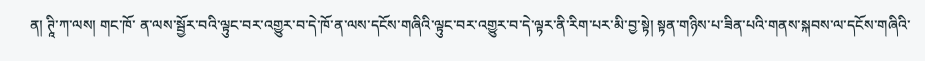ན། ཊཱི་ཀ་ལས། གང་ཁོ་ ན་ལས་སྦྱོར་བའི་ལྟུང་བར་འགྱུར་བ་དེ་ཁོ་ན་ལས་དངོས་གཞིའི་ལྟུང་བར་འགྱུར་བ་དེ་ལྟར་ནི་རིག་པར་མི་བྱ་སྟེ། སྟན་གཉིས་པ་ཟིན་པའི་གནས་སྐབས་ལ་དངོས་གཞིའི་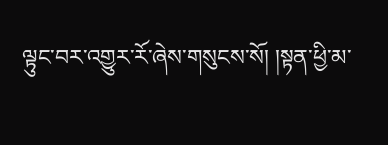ལྟུང་བར་འགྱུར་རོ་ཞེས་གསུངས་སོ། །སྟན་ཕྱི་མ་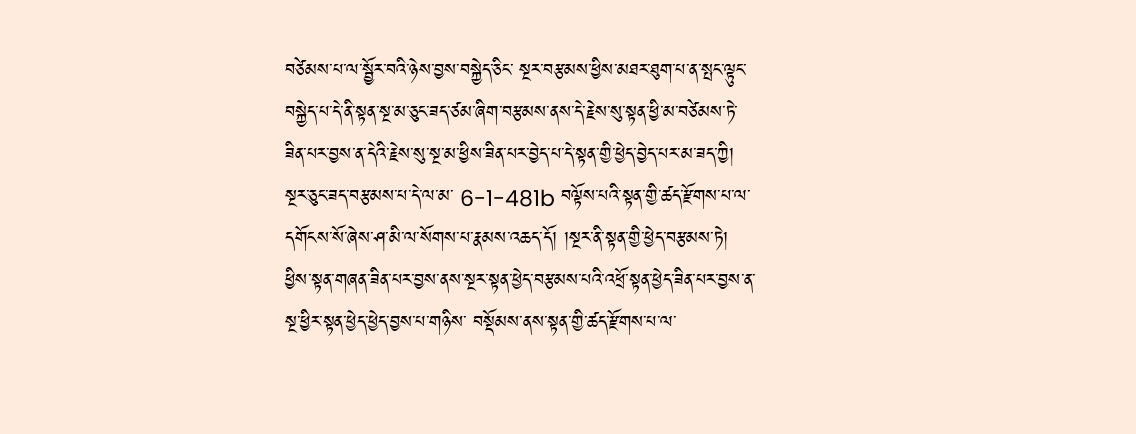བཙེམས་པ་ལ་སྦྱོར་བའི་ཉེས་བྱས་བསྐྱེད་ཅིང་ སྔར་བརྩམས་ཕྱིས་མཐར་ཐུག་པ་ན་སྤང་ལྟུང་བསྐྱེད་པ་དེ་ནི་སྟན་སྔ་མ་ཅུང་ཟད་ཙམ་ཞིག་བརྩམས་ནས་དེ་རྗེས་སུ་སྟན་ཕྱི་མ་བཙེམས་ཏེ་ཟིན་པར་བྱས་ན་དེའི་རྗེས་སུ་སྔ་མ་ཕྱིས་ཟིན་པར་བྱེད་པ་དེ་སྟན་གྱི་ཕྱེད་བྱེད་པར་མ་ཟད་ཀྱི། སྔར་ཅུང་ཟད་བརྩམས་པ་དེ་ལ་མ་ 6-1-481b བལྟོས་པའི་སྟན་གྱི་ཚད་རྫོགས་པ་ལ་དགོངས་སོ་ཞེས་ཤ་མི་ལ་སོགས་པ་རྣམས་འཆད་དོ། །སྔར་ནི་སྟན་གྱི་ཕྱེད་བརྩམས་ཏེ། ཕྱིས་སྟན་གཞན་ཟིན་པར་བྱས་ནས་སྔར་སྟན་ཕྱེད་བརྩམས་པའི་འཕྲོ་སྟན་ཕྱེད་ཟིན་པར་བྱས་ན་སྔ་ཕྱིར་སྟན་ཕྱེད་ཕྱེད་བྱས་པ་གཉིས་ བསྡོམས་ནས་སྟན་གྱི་ཚད་རྫོགས་པ་ལ་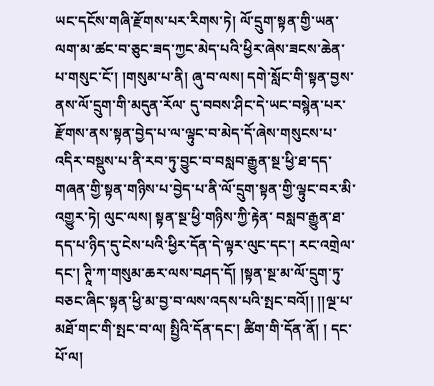ཡང་དངོས་གཞི་རྫོགས་པར་རིགས་ཏེ། ལོ་དྲུག་སྟན་གྱི་ཡན་ལག་མ་ཚང་བ་ཅུང་ཟད་ཀྱང་མེད་པའི་ཕྱིར་ཞེས་ཟངས་ཆེན་པ་གསུང་ངོ་། །གསུམ་པ་ནི། ཞུ་བ་ལས། དགེ་སློང་གི་སྟན་བྱས་ནས་ལོ་དྲུག་གི་མདུན་རོལ་ དུ་བབས་ཤིང་དེ་ཡང་བསྙེན་པར་རྫོགས་ནས་སྟན་བྱེད་པ་ལ་ལྟུང་བ་མེད་དོ་ཞེས་གསུངས་པ་འདིར་བསྡུས་པ་ནི་རབ་ཏུ་བྱུང་བ་བསླབ་རྒྱུན་སྔ་ཕྱི་ཐ་དད་གཞན་གྱི་སྟན་གཉིས་པ་བྱེད་པ་ནི་ལོ་དྲུག་སྟན་གྱི་ལྟུང་བར་མི་འགྱུར་ཏེ། ལུང་ལས། སྟན་སྔ་ཕྱི་གཉིས་ཀྱི་རྟེན་ བསླབ་རྒྱུན་ཐ་དད་པ་ཉིད་དུ་ངེས་པའི་ཕྱིར་དོན་དེ་ལྟར་ལུང་དང་། རང་འགྲེལ་དང་། ཊཱི་ཀ་གསུམ་ཆར་ལས་བཤད་དོ། །སྟན་སྔ་མ་ལོ་དྲུག་ཏུ་བཅང་ཞིང་སྟན་ཕྱི་མ་བྱ་བ་ལས་འདས་པའི་སྤང་བའོ།། །།ལྔ་པ་མཐོ་གང་གི་སྤང་བ་ལ། སྤྱིའི་དོན་དང་། ཚིག་གི་དོན་ནོ། ། དང་པོ་ལ།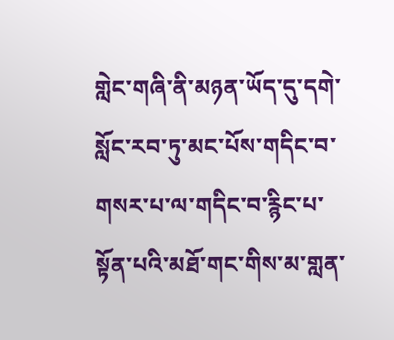གླེང་གཞི་ནི་མཉན་ཡོད་དུ་དགེ་སློང་རབ་ཏུ་མང་པོས་གདིང་བ་གསར་པ་ལ་གདིང་བ་རྙིང་པ་སྟོན་པའི་མཐོ་གང་གིས་མ་གླན་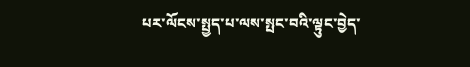པར་ལོངས་སྤྱད་པ་ལས་སྤང་བའི་ལྟུང་བྱེད་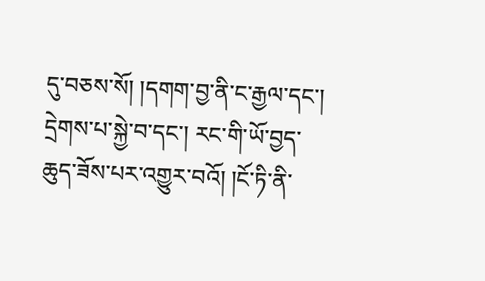དུ་བཅས་སོ། །དགག་བྱ་ནི་ང་རྒྱལ་དང་། དྲེགས་པ་སྐྱེ་བ་དང་། རང་གི་ཡོ་བྱད་ ཆུད་ཟོས་པར་འགྱུར་བའོ། །ངོ་ཏི་ནི་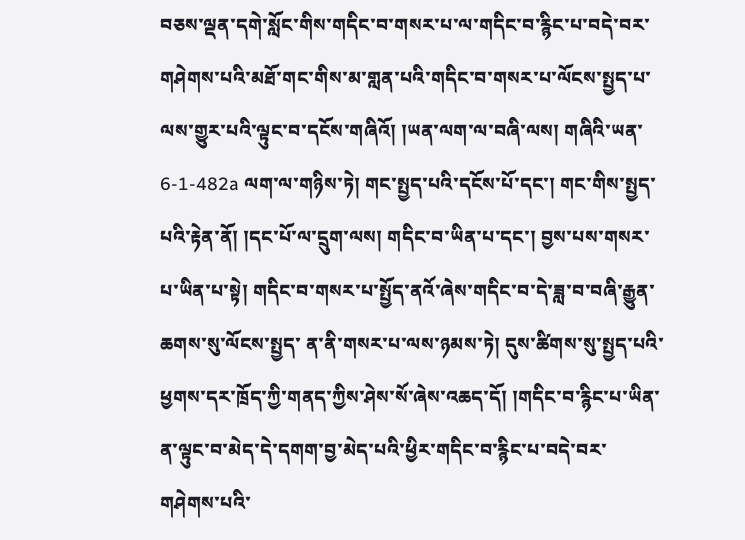བཅས་ལྡན་དགེ་སློང་གིས་གདིང་བ་གསར་པ་ལ་གདིང་བ་རྙིང་པ་བདེ་བར་གཤེགས་པའི་མཐོ་གང་གིས་མ་གླན་པའི་གདིང་བ་གསར་པ་ལོངས་སྤྱད་པ་ལས་གྱུར་པའི་ལྟུང་བ་དངོས་གཞིའོ། །ཡན་ལག་ལ་བཞི་ལས། གཞིའི་ཡན་ 6-1-482a ལག་ལ་གཉིས་ཏེ། གང་སྤྱད་པའི་དངོས་པོ་དང་། གང་གིས་སྤྱད་པའི་རྟེན་ནོ། །དང་པོ་ལ་དྲུག་ལས། གདིང་བ་ཡིན་པ་དང་། བྱས་པས་གསར་པ་ཡིན་པ་སྟེ། གདིང་བ་གསར་པ་སྤྱོད་ནའོ་ཞེས་གདིང་བ་དེ་ཟླ་བ་བཞི་རྒྱུན་ཆགས་སུ་ལོངས་སྤྱད་ ན་ནི་གསར་པ་ལས་ཉམས་ཏེ། དུས་ཚིགས་སུ་སྤྱད་པའི་ཕྱགས་དར་ཁྲོད་ཀྱི་གནད་ཀྱིས་ཤེས་སོ་ཞེས་འཆད་དོ། །གདིང་བ་རྙིང་པ་ཡིན་ན་ལྟུང་བ་མེད་དེ་དགག་བྱ་མེད་པའི་ཕྱིར་གདིང་བ་རྙིང་པ་བདེ་བར་གཤེགས་པའི་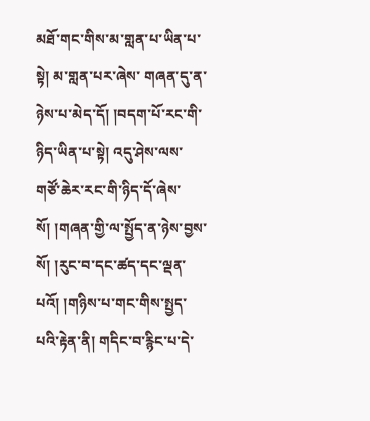མཐོ་གང་གིས་མ་གླན་པ་ཡིན་པ་སྟེ། མ་གླན་པར་ཞེས་ གཞན་དུ་ན་ཉེས་པ་མེད་དོ། །བདག་པོ་རང་གི་ཉིད་ཡིན་པ་སྟེ། འདུ་ཤེས་ལས་གཙོ་ཆེར་རང་གི་ཉིད་དོ་ཞེས་སོ། །གཞན་གྱི་ལ་སྤྱོད་ན་ཉེས་བྱས་སོ། །རུང་བ་དང་ཚད་དང་ལྡན་པའོ། །གཉིས་པ་གང་གིས་སྤྱད་པའི་རྟེན་ནི། གདིང་བ་རྙིང་པ་དེ་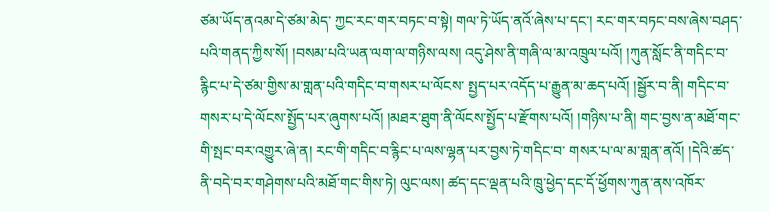ཙམ་ཡོད་ནའམ་དེ་ཙམ་མེད་ ཀྱང་རང་གར་བཏང་བ་སྟེ། གལ་ཏེ་ཡོད་ནའོ་ཞེས་པ་དང་། རང་གར་བཏང་བས་ཞེས་བཤད་པའི་གནད་ཀྱིས་སོ། །བསམ་པའི་ཡན་ལག་ལ་གཉིས་ལས། འདུ་ཤེས་ནི་གཞི་ལ་མ་འཁྲུལ་པའོ། །ཀུན་སློང་ནི་གདིང་བ་རྙིང་པ་དེ་ཙམ་གྱིས་མ་གླན་པའི་གདིང་བ་གསར་པ་ལོངས་ སྤྱད་པར་འདོད་པ་རྒྱུན་མ་ཆད་པའོ། །སྦྱོར་བ་ནི། གདིང་བ་གསར་པ་དེ་ལོངས་སྤྱོད་པར་ཞུགས་པའོ། །མཐར་ཐུག་ནི་ལོངས་སྤྱོད་པ་རྫོགས་པའོ། །གཉིས་པ་ནི། གང་བྱས་ན་མཐོ་གང་གི་སྤང་བར་འགྱུར་ཞེ་ན། རང་གི་གདིང་བ་རྙིང་པ་ལས་ལྷན་པར་བྱས་ཏེ་གདིང་བ་ གསར་པ་ལ་མ་གླན་ནའོ། །དེའི་ཚད་ནི་བདེ་བར་གཤེགས་པའི་མཐོ་གང་གིས་ཏེ། ལུང་ལས། ཚད་དང་ལྡན་པའི་ཁྲུ་ཕྱེད་དང་དོ་ཕྱོགས་ཀུན་ནས་འཁོར་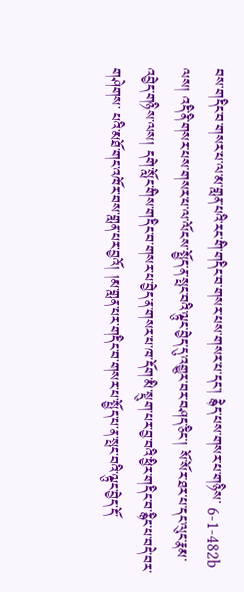བས་གདིང་བ་གསར་པ་ལ་མ་གླན་པའི་རང་གི་གདིང་བ་གསར་པས་གསར་པ་དང་། རྙེད་པས་གསར་པ་གཉིས་ 6-1-482b ལས། འདི་ནི་གསར་པས་གསར་པ་ལ་ལོངས་སྤྱོད་ན་སྤང་བའི་ལྟུང་བྱེད་དུ་འགྱུར་བར་བཤད་ཅིང་། སོ་སོར་ཐར་པ་དང་ལུང་རྣམ་འབྱེད་གཉིས་ལས། དགེ་སློང་གིས་གདིང་བ་གསར་པ་བྱེད་ན་གསར་པ་ཁ་དོག་མི་སྡུག་པར་བྱ་བའི་ཕྱིར་གདིང་བ་རྙིང་པ་བདེ་བར་གཤེགས་ པའི་མཐོ་གང་འཁོར་བས་གླན་པར་བྱའོ། །མ་གླན་པར་གདིང་བ་གསར་པ་སྤྱོད་པ་ན་སྤང་བའི་ལྟུང་བྱེད་དོ་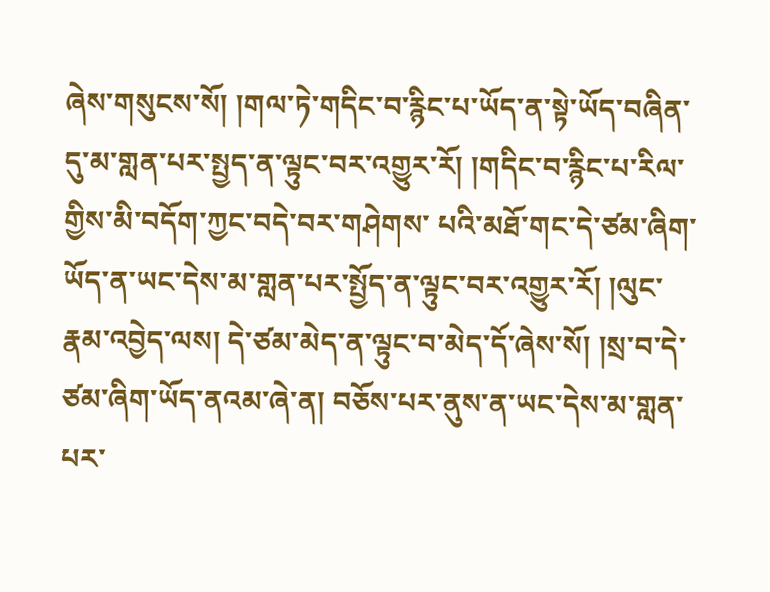ཞེས་གསུངས་སོ། །གལ་ཏེ་གདིང་བ་རྙིང་པ་ཡོད་ན་སྟེ་ཡོད་བཞིན་དུ་མ་གླན་པར་སྤྱད་ན་ལྟུང་བར་འགྱུར་རོ། །གདིང་བ་རྙིང་པ་རིལ་གྱིས་མི་བདོག་ཀྱང་བདེ་བར་གཤེགས་ པའི་མཐོ་གང་དེ་ཙམ་ཞིག་ཡོད་ན་ཡང་དེས་མ་གླན་པར་སྤྱོད་ན་ལྟུང་བར་འགྱུར་རོ། །ལུང་རྣམ་འབྱེད་ལས། དེ་ཙམ་མེད་ན་ལྟུང་བ་མེད་དོ་ཞེས་སོ། །སྲ་བ་དེ་ཙམ་ཞིག་ཡོད་ནའམ་ཞེ་ན། བཅོས་པར་ནུས་ན་ཡང་དེས་མ་གླན་པར་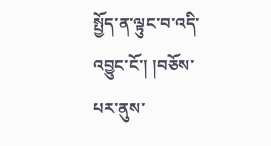སྤྱོད་ན་ལྟུང་བ་འདི་འབྱུང་ངོ་། །བཅོས་ པར་ནུས་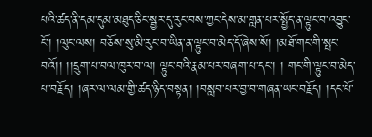པའི་ཚད་ནི་དམ་དུམ་མཐུད་ཅིང་སྦྱར་དུ་རུང་བས་ཀྱང་དེས་མ་གླན་པར་སྤྱོད་ན་ལྟུང་བ་འབྱུང་ངོ་། །ལུང་ལས། བཅོས་སུ་མི་རུང་བ་ཡིན་ན་ལྟུང་བ་མེད་དོ་ཞེས་སོ། །མཐོ་གང་གི་སྤང་བའོ།། །།དྲུག་པ་བལ་ཁུར་བ་ལ། ལྟུང་བའི་རྣམ་པར་བཞག་པ་དང་། ། གང་གི་ལྟུང་བ་མེད་པ་བརྗོད། །ཞར་ལ་ལམ་གྱི་ཚད་ཉིད་བསྟན། །བསླབ་པར་བྱ་བ་གཞན་ཡང་བརྗོད། །དང་པོ་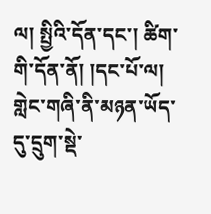ལ། སྤྱིའི་དོན་དང་། ཚིག་གི་དོན་ནོ། །དང་པོ་ལ། གླེང་གཞི་ནི་མཉན་ཡོད་དུ་དྲུག་སྡེ་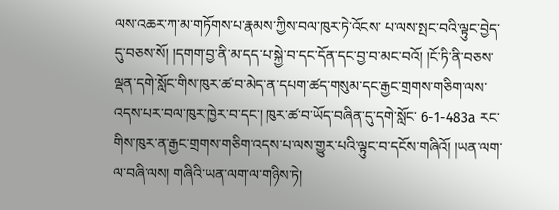ལས་འཆར་ཀ་མ་གཏོགས་པ་རྣམས་ཀྱིས་བལ་ཁུར་ཏེ་འོངས་ པ་ལས་སྤང་བའི་ལྟུང་བྱེད་དུ་བཅས་སོ། །དགག་བྱ་ནི་མ་དད་པ་སྐྱེ་བ་དང་དོན་དང་བྱ་བ་མང་བའོ། །ངོ་ཏི་ནི་བཅས་ལྡན་དགེ་སློང་གིས་ཁུར་ཚ་བ་མེད་ན་དཔག་ཚད་གསུམ་དང་རྒྱང་གྲགས་གཅིག་ལས་འདས་པར་བལ་ཁུར་ཁྱེར་བ་དང་། ཁུར་ཚ་བ་ཡོད་བཞིན་དུ་དགེ་སློང་ 6-1-483a རང་གིས་ཁུར་ན་རྒྱང་གྲགས་གཅིག་འདས་པ་ལས་གྱུར་པའི་ལྟུང་བ་དངོས་གཞིའོ། །ཡན་ལག་ལ་བཞི་ལས། གཞིའི་ཡན་ལག་ལ་གཉིས་ཏེ།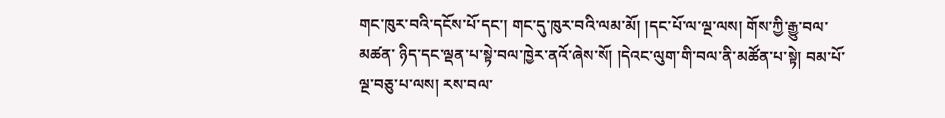གང་ཁུར་བའི་དངོས་པོ་དང་། གང་དུ་ཁུར་བའི་ལམ་མོ། །དང་པོ་ལ་ལྔ་ལས། གོས་ཀྱི་རྒྱུ་བལ་མཚན་ ཉིད་དང་ལྡན་པ་སྟེ་བལ་ཁྱེར་ནའོ་ཞེས་སོ། །དེའང་ལུག་གི་བལ་ནི་མཚོན་པ་སྟེ། བམ་པོ་ལྔ་བཅུ་པ་ལས། རས་བལ་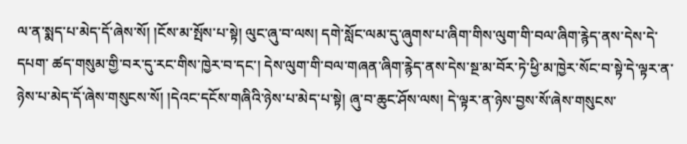ལ་ན་སྨད་པ་མེད་དོ་ཞེས་སོ། །ངོས་མ་སྤོས་པ་སྟེ། ལུང་ཞུ་བ་ལས། དགེ་སློང་ལམ་དུ་ཞུགས་པ་ཞིག་གིས་ལུག་གི་བལ་ཞིག་རྙེད་ནས་དེས་དེ་དཔག་ ཚད་གསུམ་གྱི་བར་དུ་རང་གིས་ཁྱེར་བ་དང་། དེས་ལུག་གི་བལ་གཞན་ཞིག་རྙེད་ནས་དེས་སྔ་མ་བོར་ཏེ་ཕྱི་མ་ཁྱེར་སོང་བ་སྟེ་དེ་ལྟར་ན་ཉེས་པ་མེད་དོ་ཞེས་གསུངས་སོ། །དེའང་དངོས་གཞིའི་ཉེས་པ་མེད་པ་སྟེ། ཞུ་བ་ཆུང་ཤོས་ལས། དེ་ལྟར་ན་ཉེས་བྱས་སོ་ཞེས་གསུངས་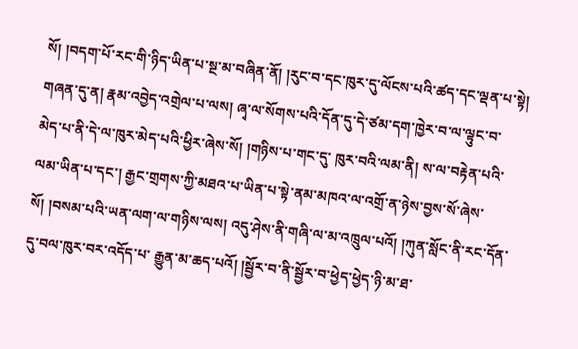སོ། །བདག་པོ་རང་གི་ཉིད་ཡིན་པ་སྔ་མ་བཞིན་ནོ། །རུང་བ་དང་ཁུར་དུ་ལོངས་པའི་ཚད་དང་ལྡན་པ་སྟེ། གཞན་དུ་ན། རྣམ་འབྱེད་འགྲེལ་པ་ལས། ཞྭ་ལ་སོགས་པའི་དོན་དུ་དེ་ཙམ་དག་ཁྱེར་བ་ལ་ལྟུང་བ་མེད་པ་ནི་དེ་ལ་ཁུར་མེད་པའི་ཕྱིར་ཞེས་སོ། །གཉིས་པ་གང་དུ་ ཁུར་བའི་ལམ་ནི། ས་ལ་བརྟེན་པའི་ལམ་ཡིན་པ་དང་། རྒྱང་གྲགས་ཀྱི་མཐའ་པ་ཡིན་པ་སྟེ་ནམ་མཁའ་ལ་འགྲོ་ན་ཉེས་བྱས་སོ་ཞེས་སོ། །བསམ་པའི་ཡན་ལག་ལ་གཉིས་ལས། འདུ་ཤེས་ནི་གཞི་ལ་མ་འཁྲུལ་པའོ། །ཀུན་སློང་ནི་རང་དོན་དུ་བལ་ཁུར་བར་འདོད་པ་ རྒྱུན་མ་ཆད་པའོ། །སྦྱོར་བ་ནི་སྦྱོར་བ་ཕྱེད་ཕྱེད་ཉི་མ་ཐ་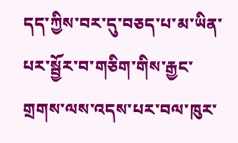དད་ཀྱིས་བར་དུ་བཅད་པ་མ་ཡིན་པར་སྦྱོར་བ་གཅིག་གིས་རྒྱང་གྲགས་ལས་འདས་པར་བལ་ཁུར་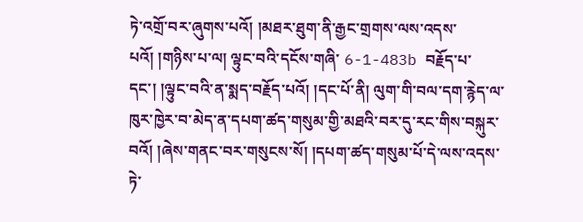ཏེ་འགྲོ་བར་ཞུགས་པའོ། །མཐར་ཐུག་ནི་རྒྱང་གྲགས་ལས་འདས་པའོ། །གཉིས་པ་ལ། ལྟུང་བའི་དངོས་གཞི་ 6-1-483b བརྗོད་པ་དང་། །ལྟུང་བའི་ན་སྨད་བརྗོད་པའོ། །དང་པོ་ནི། ལུག་གི་བལ་དག་རྙེད་ལ་ཁུར་ཁྱེར་བ་མེད་ན་དཔག་ཚད་གསུམ་གྱི་མཐའི་བར་དུ་རང་གིས་བསྐུར་བའོ། །ཞེས་གནང་བར་གསུངས་སོ། །དཔག་ཚད་གསུམ་པོ་དེ་ལས་འདས་ཏེ་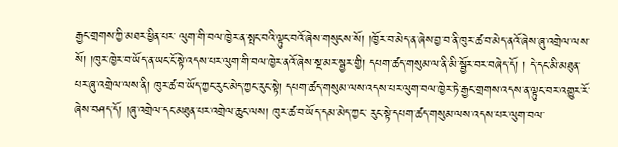རྒྱང་གྲགས་ཀྱི་མཐར་ཕྱིན་པར་ ལུག་གི་བལ་ཁྱེར་ན་སྤང་བའི་ལྟུང་བའོ་ཞེས་གསུངས་སོ། །ཁྱོར་བ་མེད་ན་ཞེས་བྱ་བ་ནི་ཁུར་ཚ་བ་མེད་ནའོ་ཞེས་ཞུ་འགྲེལ་ལས་སོ། །ཁུར་ཁྱེར་བ་ཡོད་ན་ཡང་ངོ་སྟེ་འདས་པར་ལུག་གི་བལ་ཁྱེར་ནའོ་ཞེས་སྔ་མར་སྦྱར་གྱི། དཔག་ཚད་གསུམ་ལ་ནི་མི་སྦྱོར་བར་བཞེད་དོ། ། དེ་དང་མི་མཐུན་པར་ཞུ་འགྲེལ་ལས་ནི། ཁུར་ཚ་བ་ཡོད་ཀྱང་རུང་མེད་ཀྱང་རུང་སྟེ། དཔག་ཚད་གསུམ་ལས་འདས་པར་ལུག་བལ་ཁྱེར་ཏེ་རྒྱང་གྲགས་འདས་ན་ལྟུང་བར་འགྱུར་རོ་ཞེས་བཤད་དོ། །ཞུ་འགྲེལ་དང་མཐུན་པར་འགྲེལ་ཆུང་ལས། ཁུར་ཚ་བ་ཡོད་དམ་མེད་ཀྱང་ རུང་སྟེ་དཔག་ཚད་གསུམ་ལས་འདས་པར་ལུག་བལ་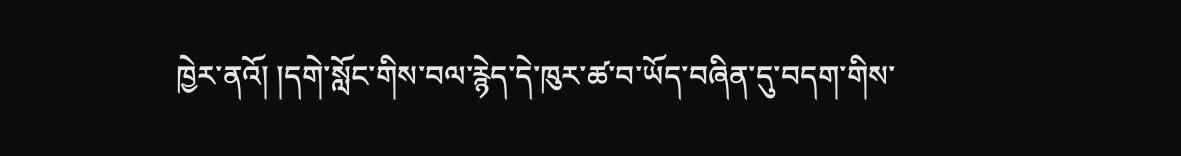ཁྱེར་ནའོ། །དགེ་སློང་གིས་བལ་རྙེད་དེ་ཁུར་ཚ་བ་ཡོད་བཞིན་དུ་བདག་གིས་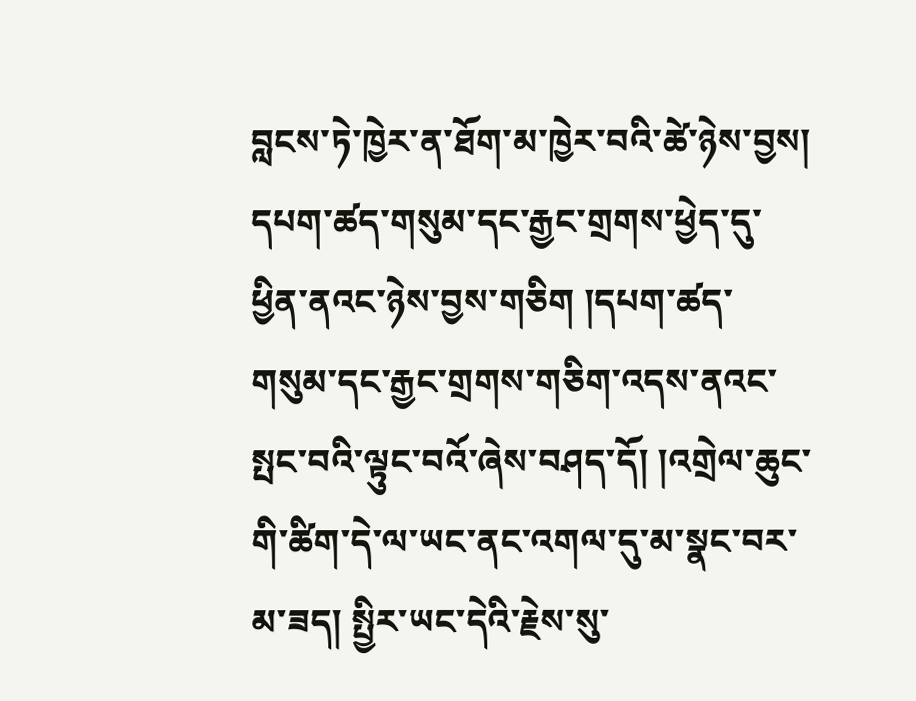བླངས་ཏེ་ཁྱེར་ན་ཐོག་མ་ཁྱེར་བའི་ཚེ་ཉེས་བྱས། དཔག་ཚད་གསུམ་དང་རྒྱང་གྲགས་ཕྱེད་དུ་ཕྱིན་ནའང་ཉེས་བྱས་གཅིག །དཔག་ཚད་ གསུམ་དང་རྒྱང་གྲགས་གཅིག་འདས་ནའང་སྤང་བའི་ལྟུང་བའོ་ཞེས་བཤད་དོ། །འགྲེལ་ཆུང་གི་ཚིག་དེ་ལ་ཡང་ནང་འགལ་དུ་མ་སྣང་བར་མ་ཟད། སྤྱིར་ཡང་དེའི་རྗེས་སུ་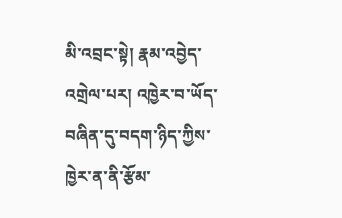མི་འབྲང་སྟེ། རྣམ་འབྱེད་འགྲེལ་པར། འཁྱེར་བ་ཡོད་བཞིན་དུ་བདག་ཉིད་ཀྱིས་ཁྱེར་ན་ནི་རྩོམ་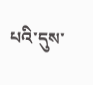པའི་དུས་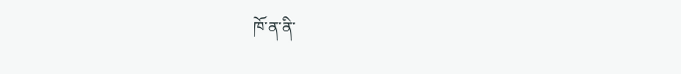ཁོ་ན་ནི་